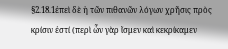§2.18.1ἐπεὶ δὲ ἡ τῶν πιθανῶν λόγων χρῆσις πρὸς κρίσιν ἐστί (περὶ ὧν γὰρ ἴσμεν καὶ κεκρίκαμεν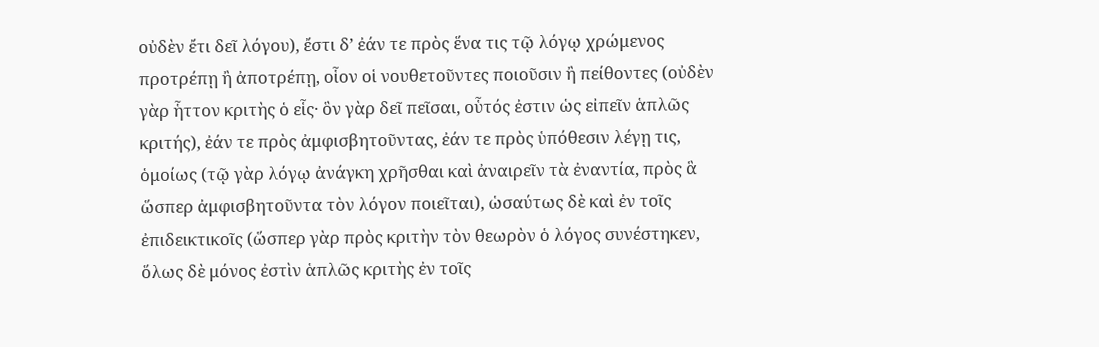οὐδὲν ἔτι δεῖ λόγου), ἔστι δʼ ἐάν τε πρὸς ἕνα τις τῷ λόγῳ χρώμενος προτρέπῃ ἢ ἀποτρέπῃ, οἷον οἱ νουθετοῦντες ποιοῦσιν ἢ πείθοντες (οὐδὲν γὰρ ἧττον κριτὴς ὁ εἷς· ὃν γὰρ δεῖ πεῖσαι, οὗτός ἐστιν ὡς εἰπεῖν ἁπλῶς κριτής), ἐάν τε πρὸς ἀμφισβητοῦντας, ἐάν τε πρὸς ὑπόθεσιν λέγῃ τις, ὁμοίως (τῷ γὰρ λόγῳ ἀνάγκη χρῆσθαι καὶ ἀναιρεῖν τὰ ἐναντία, πρὸς ἃ ὥσπερ ἀμφισβητοῦντα τὸν λόγον ποιεῖται), ὡσαύτως δὲ καὶ ἐν τοῖς ἐπιδεικτικοῖς (ὥσπερ γὰρ πρὸς κριτὴν τὸν θεωρὸν ὁ λόγος συνέστηκεν, ὅλως δὲ μόνος ἐστὶν ἁπλῶς κριτὴς ἐν τοῖς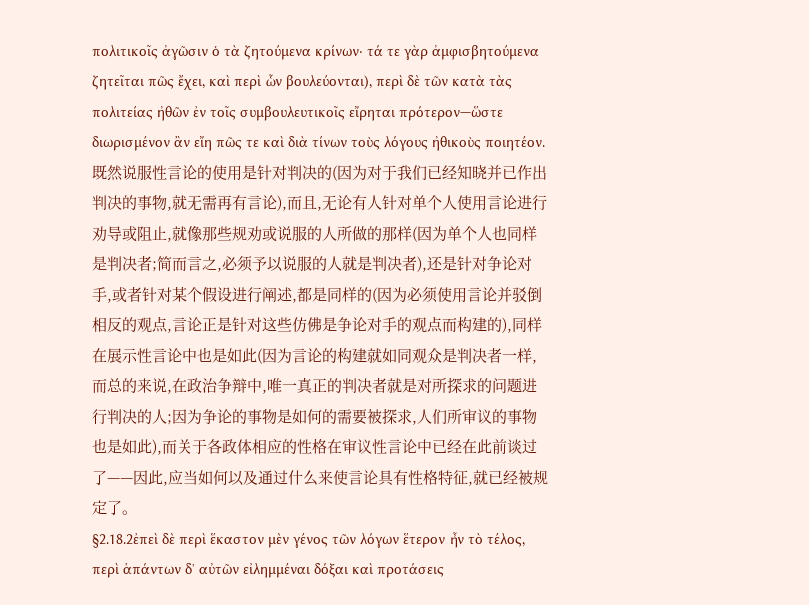πολιτικοῖς ἀγῶσιν ὁ τὰ ζητούμενα κρίνων· τά τε γὰρ ἀμφισβητούμενα ζητεῖται πῶς ἔχει, καὶ περὶ ὧν βουλεύονται), περὶ δὲ τῶν κατὰ τὰς πολιτείας ἠθῶν ἐν τοῖς συμβουλευτικοῖς εἴρηται πρότερον—ὥστε διωρισμένον ἂν εἴη πῶς τε καὶ διὰ τίνων τοὺς λόγους ἠθικοὺς ποιητέον.
既然说服性言论的使用是针对判决的(因为对于我们已经知晓并已作出判决的事物,就无需再有言论),而且,无论有人针对单个人使用言论进行劝导或阻止,就像那些规劝或说服的人所做的那样(因为单个人也同样是判决者;简而言之,必须予以说服的人就是判决者),还是针对争论对手,或者针对某个假设进行阐述,都是同样的(因为必须使用言论并驳倒相反的观点,言论正是针对这些仿佛是争论对手的观点而构建的),同样在展示性言论中也是如此(因为言论的构建就如同观众是判决者一样,而总的来说,在政治争辩中,唯一真正的判决者就是对所探求的问题进行判决的人;因为争论的事物是如何的需要被探求,人们所审议的事物也是如此),而关于各政体相应的性格在审议性言论中已经在此前谈过了——因此,应当如何以及通过什么来使言论具有性格特征,就已经被规定了。
§2.18.2ἐπεὶ δὲ περὶ ἕκαστον μὲν γένος τῶν λόγων ἕτερον ἦν τὸ τέλος, περὶ ἁπάντων δʼ αὐτῶν εἰλημμέναι δόξαι καὶ προτάσεις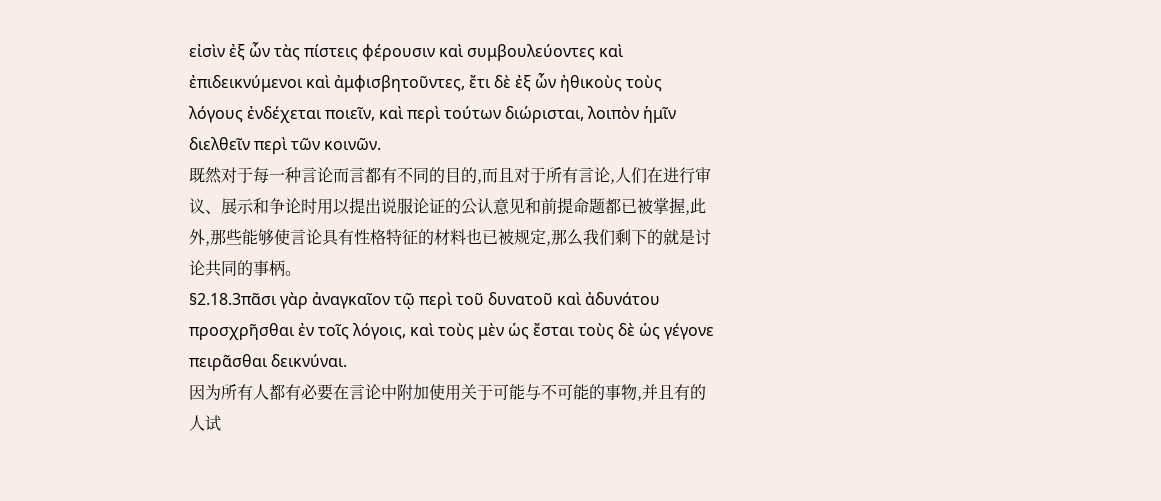εἰσὶν ἐξ ὧν τὰς πίστεις φέρουσιν καὶ συμβουλεύοντες καὶ ἐπιδεικνύμενοι καὶ ἀμφισβητοῦντες, ἔτι δὲ ἐξ ὧν ἠθικοὺς τοὺς λόγους ἐνδέχεται ποιεῖν, καὶ περὶ τούτων διώρισται, λοιπὸν ἡμῖν διελθεῖν περὶ τῶν κοινῶν.
既然对于每一种言论而言都有不同的目的,而且对于所有言论,人们在进行审议、展示和争论时用以提出说服论证的公认意见和前提命题都已被掌握,此外,那些能够使言论具有性格特征的材料也已被规定,那么我们剩下的就是讨论共同的事柄。
§2.18.3πᾶσι γὰρ ἀναγκαῖον τῷ περὶ τοῦ δυνατοῦ καὶ ἀδυνάτου προσχρῆσθαι ἐν τοῖς λόγοις, καὶ τοὺς μὲν ὡς ἔσται τοὺς δὲ ὡς γέγονε πειρᾶσθαι δεικνύναι.
因为所有人都有必要在言论中附加使用关于可能与不可能的事物,并且有的人试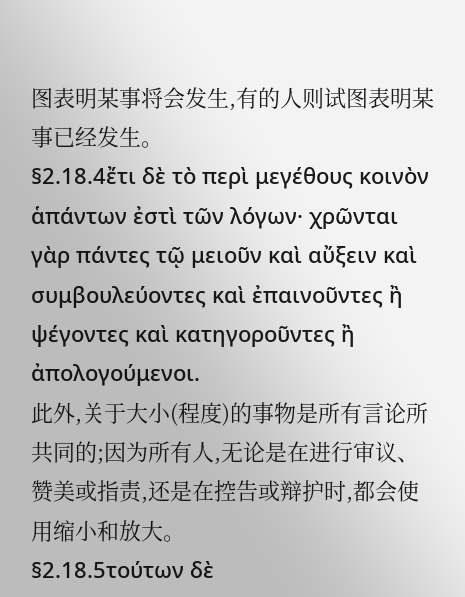图表明某事将会发生,有的人则试图表明某事已经发生。
§2.18.4ἔτι δὲ τὸ περὶ μεγέθους κοινὸν ἁπάντων ἐστὶ τῶν λόγων· χρῶνται γὰρ πάντες τῷ μειοῦν καὶ αὔξειν καὶ συμβουλεύοντες καὶ ἐπαινοῦντες ἢ ψέγοντες καὶ κατηγοροῦντες ἢ ἀπολογούμενοι.
此外,关于大小(程度)的事物是所有言论所共同的;因为所有人,无论是在进行审议、赞美或指责,还是在控告或辩护时,都会使用缩小和放大。
§2.18.5τούτων δὲ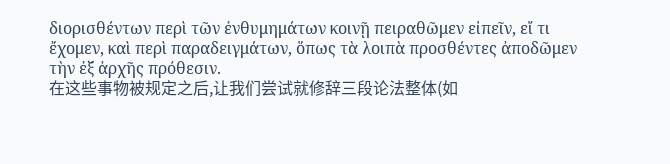διορισθέντων περὶ τῶν ἐνθυμημάτων κοινῇ πειραθῶμεν εἰπεῖν, εἴ τι ἔχομεν, καὶ περὶ παραδειγμάτων, ὅπως τὰ λοιπὰ προσθέντες ἀποδῶμεν τὴν ἐξ ἀρχῆς πρόθεσιν.
在这些事物被规定之后,让我们尝试就修辞三段论法整体(如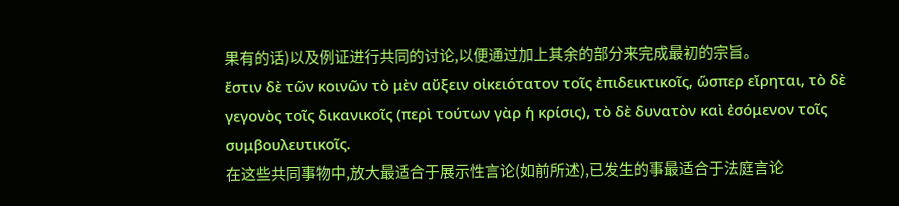果有的话)以及例证进行共同的讨论,以便通过加上其余的部分来完成最初的宗旨。
ἔστιν δὲ τῶν κοινῶν τὸ μὲν αὔξειν οἰκειότατον τοῖς ἐπιδεικτικοῖς, ὥσπερ εἴρηται, τὸ δὲ γεγονὸς τοῖς δικανικοῖς (περὶ τούτων γὰρ ἡ κρίσις), τὸ δὲ δυνατὸν καὶ ἐσόμενον τοῖς συμβουλευτικοῖς.
在这些共同事物中,放大最适合于展示性言论(如前所述),已发生的事最适合于法庭言论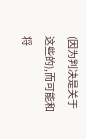(因为判决是关于这些的),而可能和将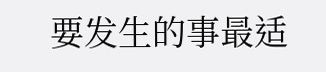要发生的事最适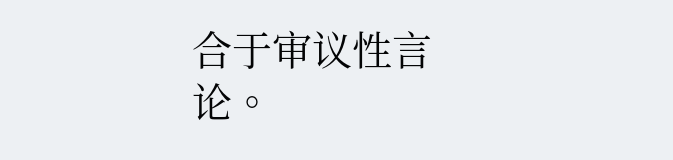合于审议性言论。